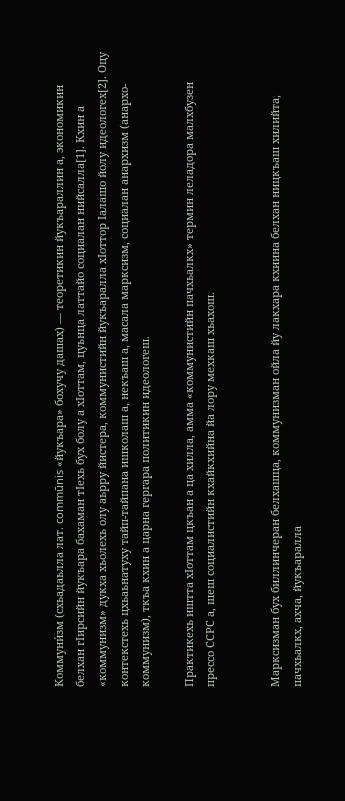Коммуни́зм (схьадаьлла лат. commūnis «йукъара» бохучу дашах) — теоретикин йукъараллин а, экономикин белхан гӀирсийн йукъара бахаман тӀехь бух болу а хӀоттам, цуьнца латтайо социалан нийсалла[1]. Кхин а «коммунизм» дукха хьолехь олу аьрру йистера, коммунистийн йукъаралла хӀоттор Ӏалашо йолу идеологех[2]. Оцу контекстехь цхьаьнатуху тайп-тайпана ишколаш а, некъаш а, масала марксизм, социалан анархизм (анархо-коммунизм), ткъа кхин а царна гергара политикин идеологеш.

Практикехь иштта хӀоттам цкъан а ца хилла, амма «коммунистийн пачхьалкх» термин леладора малхбузен прессо ССРС а, шеш социалистийн кхайкхийна йа лору мехкаш хьахош.


Марксизман бух биллинчеран белхашца, коммунизман ойла йу лакхара кхиина белхан ницкъаш хилийта, пачхьалкх, ахча, йукъаралла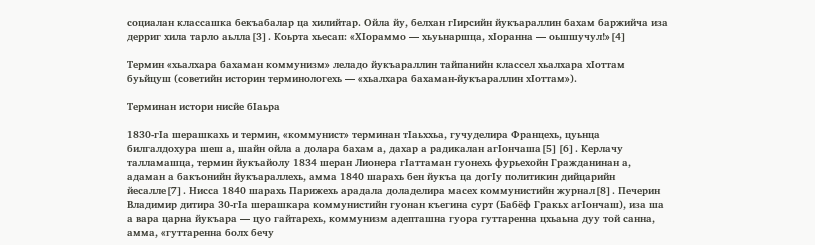социалан классашка бекъабалар ца хилийтар. Ойла йу, белхан гӀирсийн йукъараллин бахам баржийча иза дерриг хила тарло аьлла[3]. Коьрта хьесап: «ХӀораммо — хьуьнаршца, хӀоранна — оьшшучул!»[4]

Термин «хьалхара бахаман коммунизм» леладо йукъараллин тайпанийн классел хьалхара хӀоттам буьйцуш (советийн историн терминологехь — «хьалхара бахаман-йукъараллин хӀоттам»).

Терминан истори нисйе бӀаьра

1830-гӀа шерашкахь и термин, «коммунист» терминан тӀаьххьа, гучуделира Францехь, цуьнца билгалдохура шеш а, шайн ойла а долара бахам а, дахар а радикалан агӀончаша[5][6]. Керлачу талламашца, термин йукъайолу 1834 шеран Лионера гӀаттаман гуонехь фурьехойн Гражданинан а, адаман а бакъонийн йукъараллехь, амма 1840 шарахь бен йукъа ца догӀу политикин дийцарийн йесалле[7]. Нисса 1840 шарахь Парижехь арадала доладелира масех коммунистийн журнал[8]. Печерин Владимир дитира 30-гӀа шерашкара коммунистийн гуонан къегина сурт (Бабёф Гракьх агӀончаш), иза ша а вара царна йукъара — цуо гайтарехь, коммунизм адепташна гуора гуттаренна цхьаьна дуу той санна, амма, «гуттаренна болх бечу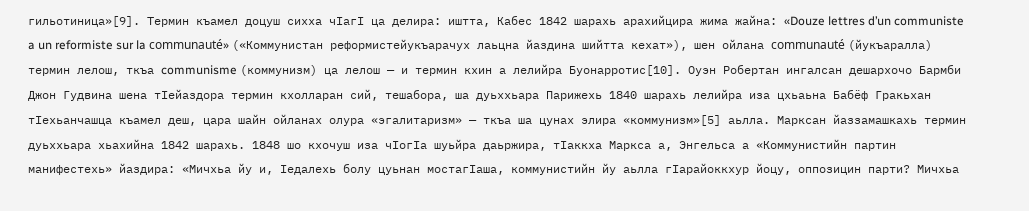гильотиница»[9]. Термин къамел доцуш сихха чӀагӀ ца делира: иштта, Кабес 1842 шарахь арахийцира жима жайна: «Douze lettres d’un communiste a un reformiste sur la communauté» («Коммунистан реформистейукъарачух лаьцна йаздина шийтта кехат»), шен ойлана communauté (йукъаралла) термин лелош, ткъа communisme (коммунизм) ца лелош — и термин кхин а лелийра Буонарротис[10]. Оуэн Робертан ингалсан дешархочо Бармби Джон Гудвина шена тӀейаздора термин кхолларан сий, тешабора, ша дуьххьара Парижехь 1840 шарахь лелийра иза цхьаьна Бабёф Гракьхан тӀехьанчашца къамел деш, цара шайн ойланах олура «эгалитаризм» — ткъа ша цунах элира «коммунизм»[5] аьлла. Марксан йаззамашкахь термин дуьххьара хьахийна 1842 шарахь. 1848 шо кхочуш иза чӀогӀа шуьйра даьржира, тӀаккха Маркса а, Энгельса а «Коммунистийн партин манифестехь» йаздира: «Мичхьа йу и, Ӏедалехь болу цуьнан мостагӀаша, коммунистийн йу аьлла гӀарайоккхур йоцу, оппозицин парти? Мичхьа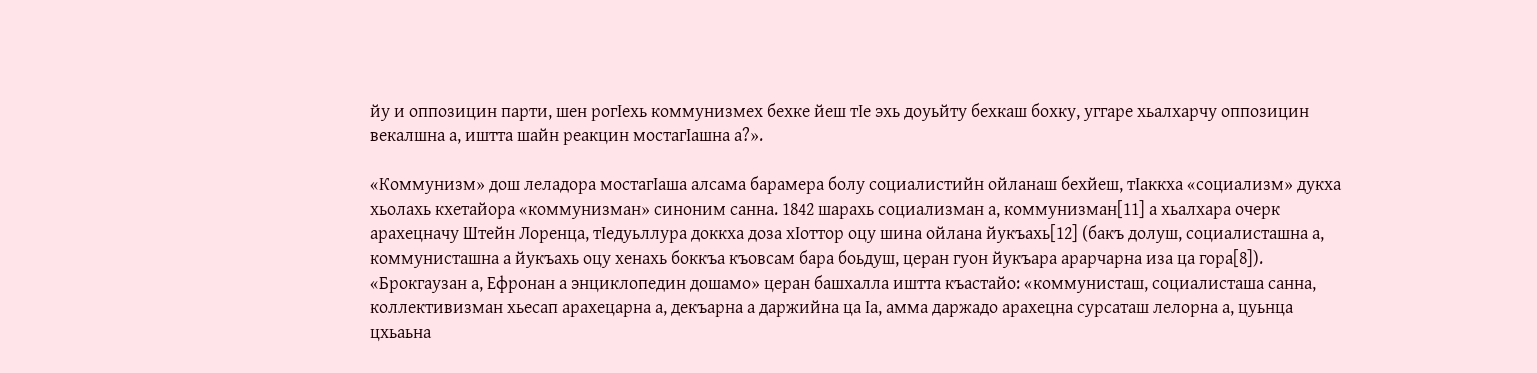йу и оппозицин парти, шен рогӀехь коммунизмех бехке йеш тӀе эхь доуьйту бехкаш бохку, уггаре хьалхарчу оппозицин векалшна а, иштта шайн реакцин мостагӀашна а?».

«Коммунизм» дош леладора мостагӀаша алсама барамера болу социалистийн ойланаш бехйеш, тӀаккха «социализм» дукха хьолахь кхетайора «коммунизман» синоним санна. 1842 шарахь социализман а, коммунизман[11] а хьалхара очерк арахецначу Штейн Лоренца, тӀедуьллура доккха доза хӀоттор оцу шина ойлана йукъахь[12] (бакъ долуш, социалисташна а, коммунисташна а йукъахь оцу хенахь боккъа къовсам бара боьдуш, церан гуон йукъара арарчарна иза ца гора[8]). «Брокгаузан а, Ефронан а энциклопедин дошамо» церан башхалла иштта къастайо: «коммунисташ, социалисташа санна, коллективизман хьесап арахецарна а, декъарна а даржийна ца Ӏа, амма даржадо арахецна сурсаташ лелорна а, цуьнца цхьаьна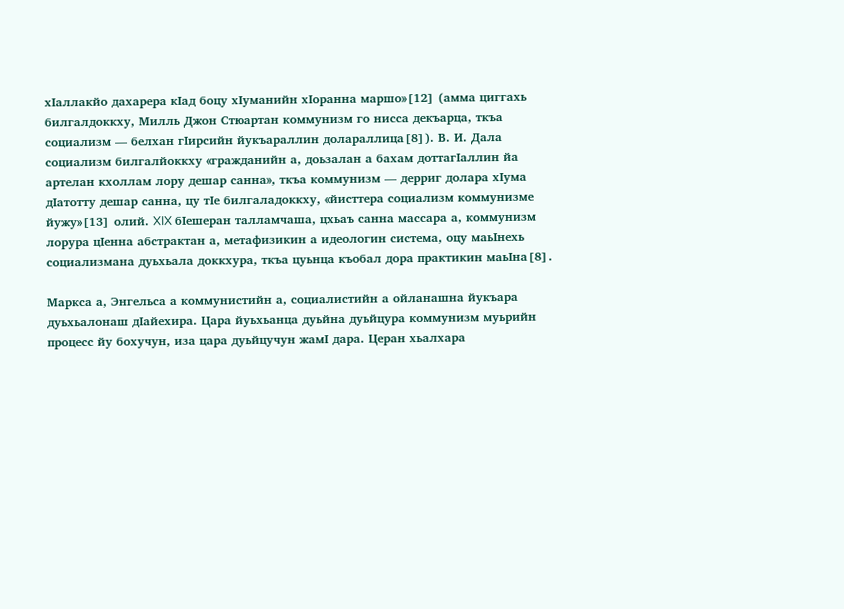хӀаллакйо дахарера кӀад боцу хӀуманийн хӀоранна маршо»[12] (амма циггахь билгалдоккху, Милль Джон Стюартан коммунизм го нисса декъарца, ткъа социализм — белхан гӀирсийн йукъараллин долараллица[8]). В. И. Дала социализм билгалйоккху «гражданийн а, доьзалан а бахам доттагӀаллин йа артелан кхоллам лору дешар санна», ткъа коммунизм — дерриг долара хӀума дӀатотту дешар санна, цу тӀе билгаладоккху, «йисттера социализм коммунизме йужу»[13] олий. XIX бӀешеран талламчаша, цхьаъ санна массара а, коммунизм лорура цӀенна абстрактан а, метафизикин а идеологин система, оцу маьӀнехь социализмана дуьхьала доккхура, ткъа цуьнца къобал дора практикин маьӀна[8].

Маркса а, Энгельса а коммунистийн а, социалистийн а ойланашна йукъара дуьхьалонаш дӀайехира. Цара йуьхьанца дуьйна дуьйцура коммунизм муьрийн процесс йу бохучун, иза цара дуьйцучун жамӀ дара. Церан хьалхара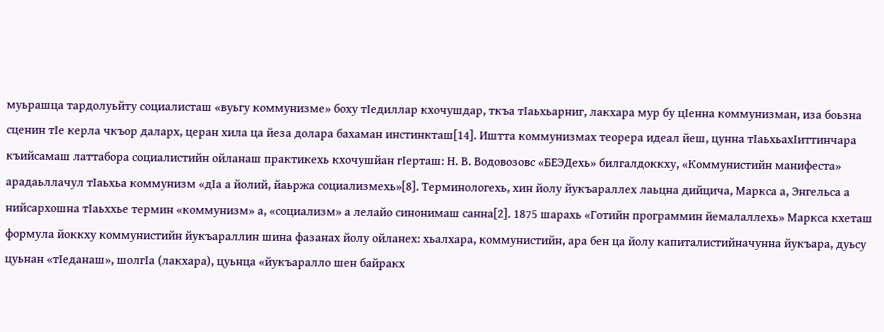муьрашца тардолуьйту социалисташ «вуьгу коммунизме» боху тӀедиллар кхочушдар, ткъа тӀаьхьарниг, лакхара мур бу цӀенна коммунизман, иза боьзна сценин тӀе керла чкъор даларх, церан хила ца йеза долара бахаман инстинкташ[14]. Иштта коммунизмах теорера идеал йеш, цунна тӀаьхьахӀиттинчара къийсамаш латтабора социалистийн ойланаш практикехь кхочушйан гӀерташ: Н. В. Водовозовс «БЕЭДехь» билгалдоккху, «Коммунистийн манифеста» арадаьллачул тӀаьхьа коммунизм «дӀа а йолий, йаьржа социализмехь»[8]. Терминологехь, хин йолу йукъараллех лаьцна дийцича, Маркса а, Энгельса а нийсархошна тӀаьххье термин «коммунизм» а, «социализм» а лелайо синонимаш санна[2]. 1875 шарахь «Готийн программин йемалаллехь» Маркса кхеташ формула йоккху коммунистийн йукъараллин шина фазанах йолу ойланех: хьалхара, коммунистийн, ара бен ца йолу капиталистийначунна йукъара, дуьсу цуьнан «тӀеданаш», шолгӀа (лакхара), цуьнца «йукъаралло шен байракх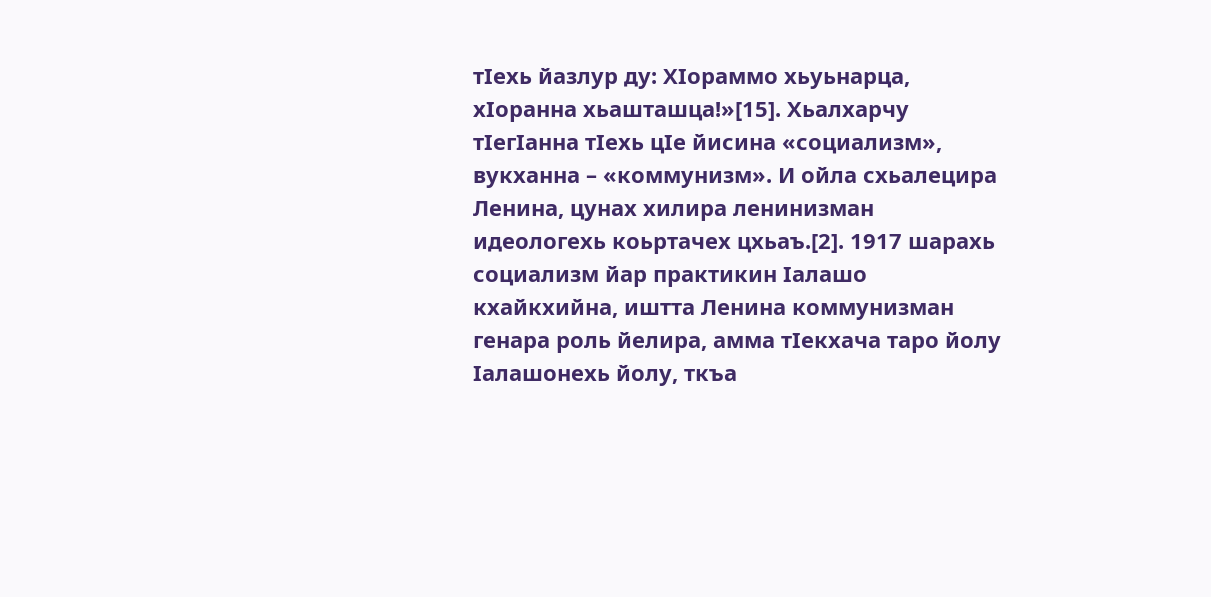тӀехь йазлур ду: ХӀораммо хьуьнарца, хӀоранна хьашташца!»[15]. Хьалхарчу тӀегӀанна тӀехь цӀе йисина «социализм», вукханна – «коммунизм». И ойла схьалецира Ленина, цунах хилира ленинизман идеологехь коьртачех цхьаъ.[2]. 1917 шарахь социализм йар практикин Ӏалашо кхайкхийна, иштта Ленина коммунизман генара роль йелира, амма тӀекхача таро йолу Ӏалашонехь йолу, ткъа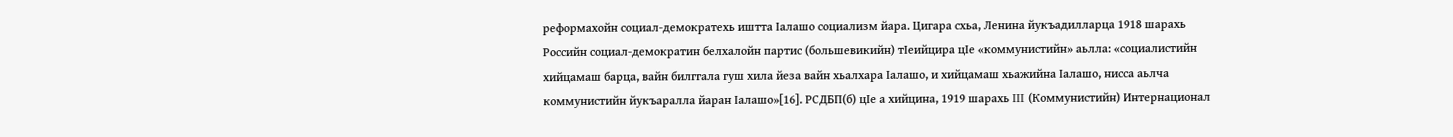реформахойн социал-демократехь иштта Ӏалашо социализм йара. Цигара схьа, Ленина йукъадилларца 1918 шарахь Российн социал-демократин белхалойн партис (большевикийн) тӀеийцира цӀе «коммунистийн» аьлла: «социалистийн хийцамаш барца, вайн билггала гуш хила йеза вайн хьалхара Ӏалашо, и хийцамаш хьажийна Ӏалашо, нисса аьлча коммунистийн йукъаралла йаран Ӏалашо»[16]. РСДБП(б) цӀе а хийцина, 1919 шарахь III (Коммунистийн) Интернационал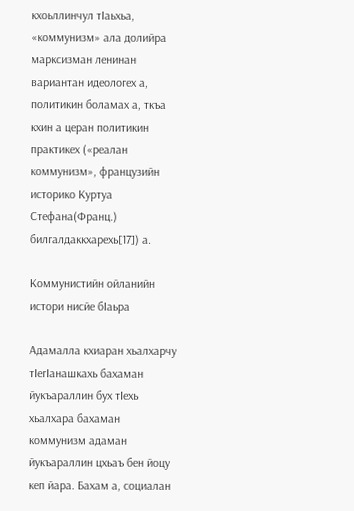кхоьллинчул тӀаьхьа, «коммунизм» ала долийра марксизман ленинан вариантан идеологех а, политикин боламах а, ткъа кхин а церан политикин практикех («реалан коммунизм», французийн историко Куртуа Стефана(Франц.) билгалдаккхарехь[17]) а.

Коммунистийн ойланийн истори нисйе бӀаьра

Адамалла кхиаран хьалхарчу тӀегӀанашкахь бахаман йукъараллин бух тӀехь хьалхара бахаман коммунизм адаман йукъараллин цхьаъ бен йоцу кеп йара. Бахам а, социалан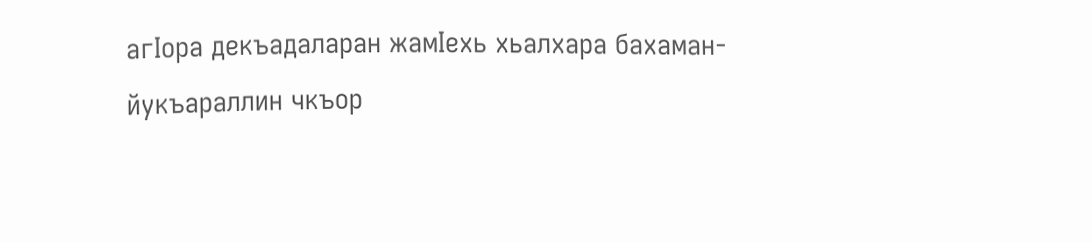агӀора декъадаларан жамӀехь хьалхара бахаман-йукъараллин чкъор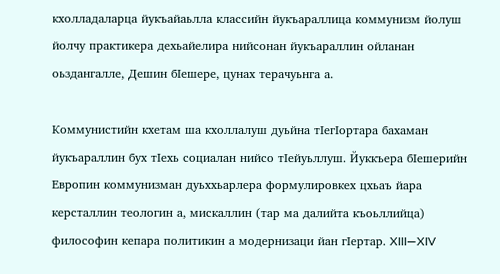кхолладаларца йукъайаьлла классийн йукъараллица коммунизм йолуш йолчу практикера дехьайелира нийсонан йукъараллин ойланан оьздангалле, Дешин бӀешере, цунах терачуьнга а.

Коммунистийн кхетам ша кхоллалуш дуьйна тӀегӀортара бахаман йукъараллин бух тӀехь социалан нийсо тӀейуьллуш. Йуккъера бӀешерийн Европин коммунизман дуьххьарлера формулировкех цхьаъ йара керсталлин теологин а, мискаллин (тар ма далийта къоьллийца) философин кепара политикин а модернизаци йан гӀертар. XIII—XIV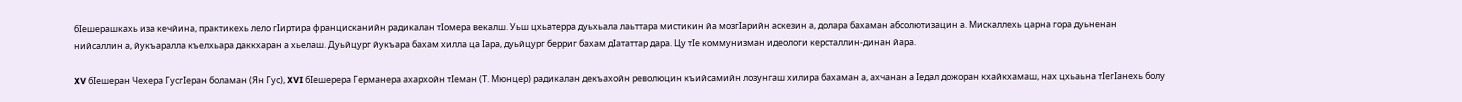бӀешерашкахь иза кечйина, практикехь лело гӀиртира францисканийн радикалан тӀомера векалш. Уьш цхьатерра дуьхьала лаьттара мистикин йа мозгӀарийн аскезин а, долара бахаман абсолютизацин а. Мискаллехь царна гора дуьненан нийсаллин а, йукъаралла къелхьара даккхаран а хьелаш. Дуьйцург йукъара бахам хилла ца Ӏара, дуьйцург берриг бахам дӀататтар дара. Цу тӀе коммунизман идеологи керсталлин-динан йара.

XV бӀешеран Чехера ГусгӀеран боламан (Ян Гус), XVI бӀешерера Германера ахархойн тӀеман (Т. Мюнцер) радикалан декъахойн революцин къийсамийн лозунгаш хилира бахаман а, ахчанан а Ӏедал дожоран кхайкхамаш, нах цхьаьна тӀегӀанехь болу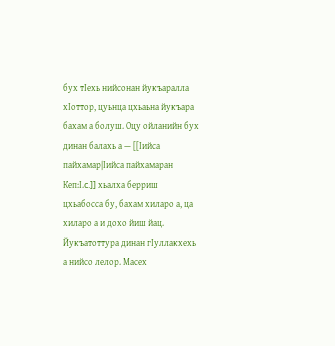бух тӀехь нийсонан йукъаралла хӀоттор, цуьнца цхьаьна йукъара бахам а болуш. Оцу ойланийн бух динан балахь а — [[Ӏийса пайхамар|Ӏийса пайхамаран Кеп:Ӏ.c.]] хьалха берриш цхьабосса бу, бахам хиларо а, ца хиларо а и дохо йиш йац. Йукъатоттура динан гӀуллакхехь а нийсо лелор. Масех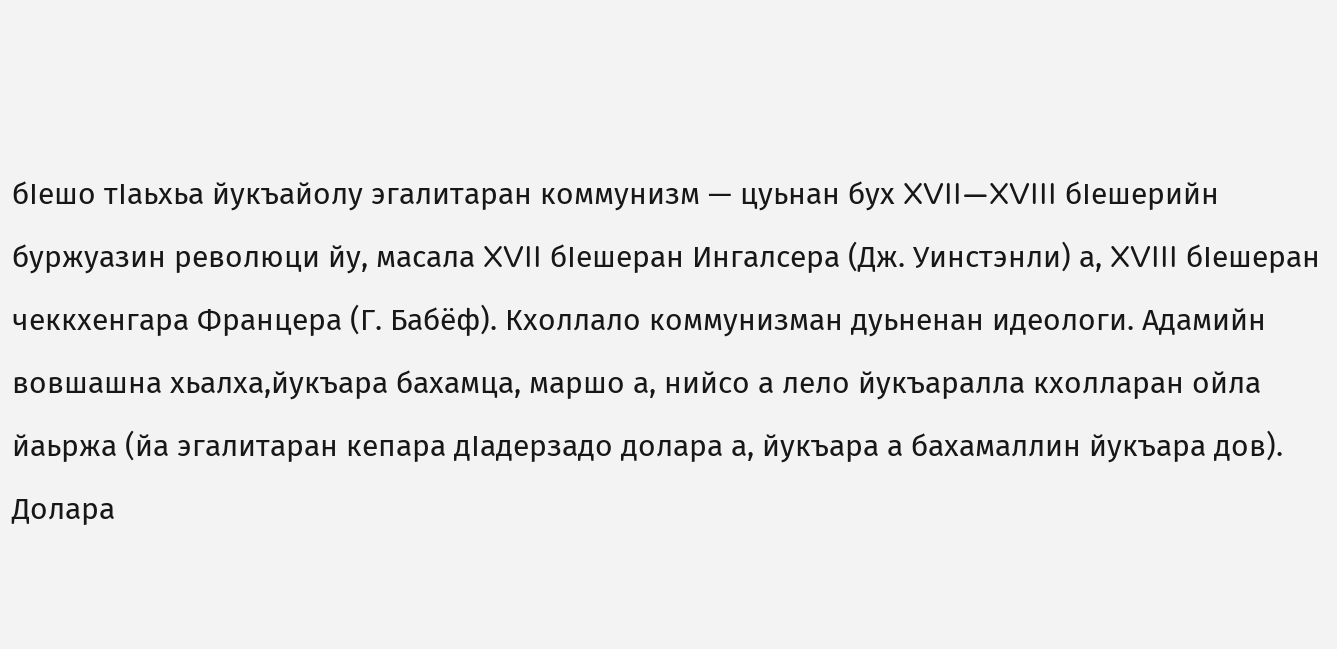бӀешо тӀаьхьа йукъайолу эгалитаран коммунизм — цуьнан бух XVII—XVIII бӀешерийн буржуазин революци йу, масала XVII бӀешеран Ингалсера (Дж. Уинстэнли) а, XVIII бӀешеран чеккхенгара Францера (Г. Бабёф). Кхоллало коммунизман дуьненан идеологи. Адамийн вовшашна хьалха,йукъара бахамца, маршо а, нийсо а лело йукъаралла кхолларан ойла йаьржа (йа эгалитаран кепара дӀадерзадо долара а, йукъара а бахамаллин йукъара дов). Долара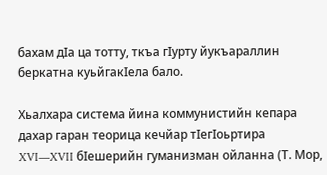бахам дӀа ца тотту, ткъа гӀурту йукъараллин беркатна куьйгакӀела бало.

Хьалхара система йина коммунистийн кепара дахар гаран теорица кечйар тӀегӀоьртира XVI—XVII бӀешерийн гуманизман ойланна (Т. Мор,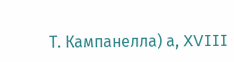Т. Кампанелла) а, XVIII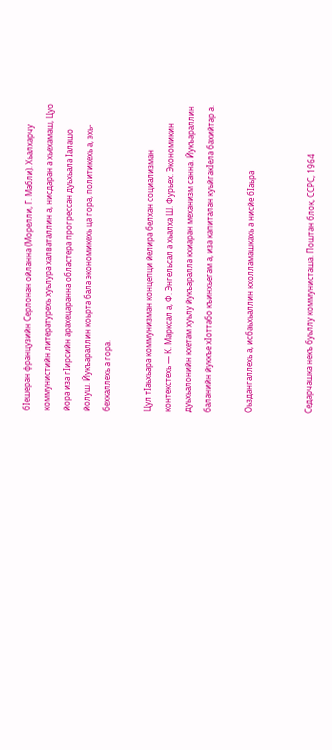бӀешеран французийн Серлонан ойланна (Морелли, Г. Мабли). Хьалхарчу коммунистийн литературехь хуьлура халваталлин а, нисдаран а хьехамаш, Цуо йора иза гӀирсийн арахецаранна областера прогрессан дуьхьала Ӏалашо йолуш. Йукъараллин коьрта бала экономикехь ца гора, политикехь а, эхь-бехкаллехь а гора.

Цул тӀаьхьара коммунизман концепци йелира белхан социализман контекстехь — К. Марксал а, Ф. Энгельсал а хьалха Ш. Фурьех. Экономикин дуьхьалонийн кхетам хуьлу йукъаралла кхиаран механизм санна. Йукъараллин баланийн йуккъе хӀоттабо къинхьегам а, иза капиталан куьйгакӀела бахийтар а.

Оьздангаллехь а, исбаьхьаллин кхолламашкахь а нисйе бӀаьра


Седарчашка некъ буьллу коммунисташа. Поштан блок, ССРС, 1964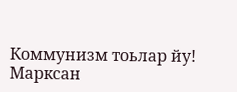Коммунизм тоьлар йу! Марксан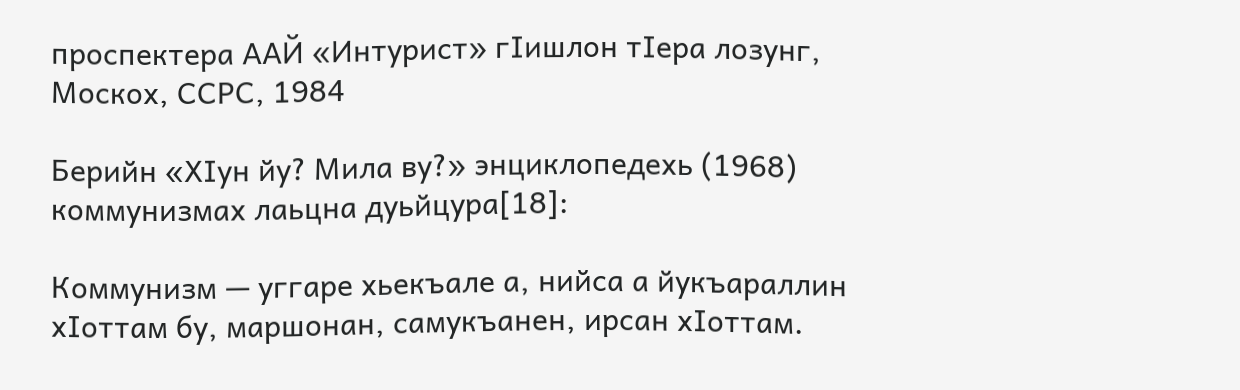проспектера ААЙ «Интурист» гӀишлон тӀера лозунг, Москох, ССРС, 1984

Берийн «ХӀун йу? Мила ву?» энциклопедехь (1968) коммунизмах лаьцна дуьйцура[18]:

Коммунизм — уггаре хьекъале а, нийса а йукъараллин хӀоттам бу, маршонан, самукъанен, ирсан хӀоттам.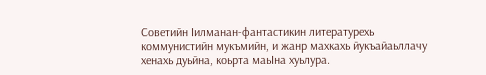Советийн Ӏилманан-фантастикин литературехь коммунистийн мукъмийн, и жанр махкахь йукъайаьллачу хенахь дуьйна, коьрта маьӀна хуьлура.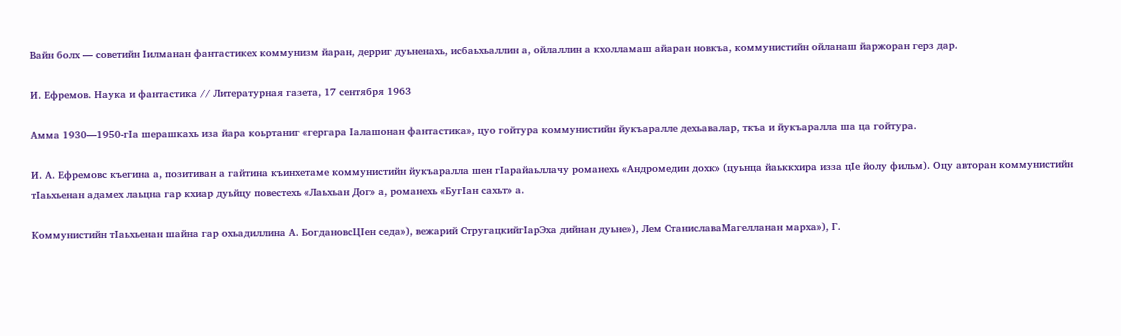Вайн болх — советийн Ӏилманан фантастикех коммунизм йаран, дерриг дуьненахь, исбаьхьаллин а, ойлаллин а кхолламаш айаран новкъа, коммунистийн ойланаш йаржоран герз дар.

И. Ефремов. Наука и фантастика // Литературная газета, 17 сентября 1963

Амма 1930—1950-гӀа шерашкахь иза йара коьртаниг «гергара Ӏалашонан фантастика», цуо гойтура коммунистийн йукъаралле дехьавалар, ткъа и йукъаралла ша ца гойтура.

И. А. Ефремовс къегина а, позитиван а гайтина къинхетаме коммунистийн йукъаралла шен гӀарайаьллачу романехь «Андромедин дохк» (цуьнца йаьккхира изза цӀе йолу фильм). Оцу авторан коммунистийн тӀаьхьенан адамех лаьцна гар кхиар дуьйцу повестехь «Лаьхьан Дог» а, романехь «БугӀан сахьт» а.

Коммунистийн тӀаьхьенан шайна гар охьадиллина А. БогдановсЦӀен седа»), вежарий СтругацкийгӀарЭха дийнан дуьне»), Лем СтаниславаМагелланан марха»), Г.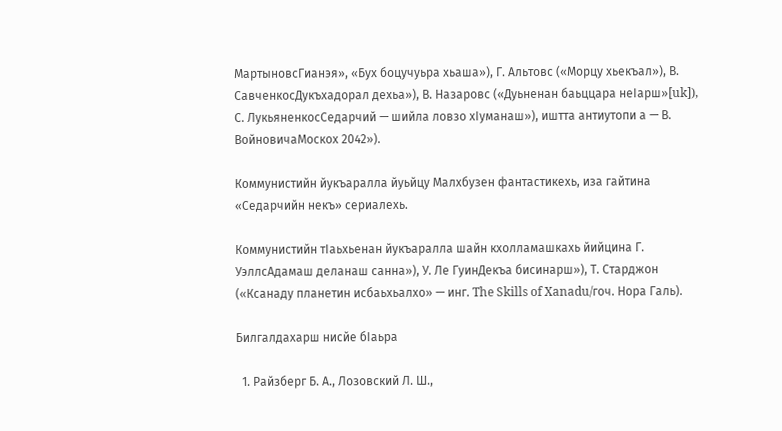МартыновсГианэя», «Бух боцучуьра хьаша»), Г. Альтовс («Морцу хьекъал»), В. СавченкосДукъхадорал дехьа»), В. Назаровс («Дуьненан баьццара неӀарш»[uk]), С. ЛукьяненкосСедарчий — шийла ловзо хӀуманаш»), иштта антиутопи а — В. ВойновичаМоскох 2042»).

Коммунистийн йукъаралла йуьйцу Малхбузен фантастикехь, иза гайтина «Седарчийн некъ» сериалехь.

Коммунистийн тӀаьхьенан йукъаралла шайн кхолламашкахь йийцина Г. УэллсАдамаш деланаш санна»), У. Ле ГуинДекъа бисинарш»), Т. Старджон («Ксанаду планетин исбаьхьалхо» — инг. The Skills of Xanadu/гоч. Нора Галь).

Билгалдахарш нисйе бӀаьра

  1. Райзберг Б. А., Лозовский Л. Ш.,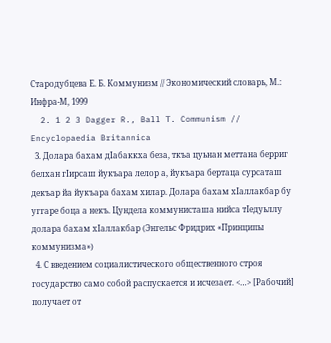Стародубцева Е. Б. Коммунизм // Экономический словарь, М.: Инфра-М, 1999
  2. 1 2 3 Dagger R., Ball T. Communism // Encyclopaedia Britannica
  3. Долара бахам дӀабаккха беза, ткъа цуьнан меттана берриг белхан гӀирсаш йукъара лелор а, йукъара бертаца сурсаташ декъар йа йукъара бахам хилар. Долара бахам хӀаллакбар бу уггаре боца а некъ. Цундела коммунисташа нийса тӀедуьллу долара бахам хӀаллакбар (Энгельс Фридрих «Принципы коммунизма»)
  4. С введением социалистического общественного строя государство само собой распускается и исчезает. <…> [Рабочий] получает от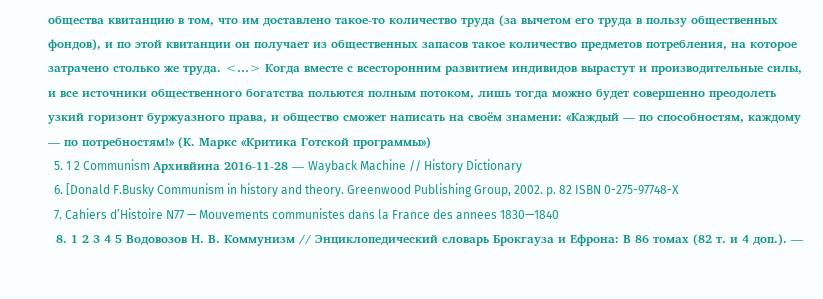общества квитанцию в том, что им доставлено такое-то количество труда (за вычетом его труда в пользу общественных фондов), и по этой квитанции он получает из общественных запасов такое количество предметов потребления, на которое затрачено столько же труда. <…> Когда вместе с всесторонним развитием индивидов вырастут и производительные силы, и все источники общественного богатства польются полным потоком, лишь тогда можно будет совершенно преодолеть узкий горизонт буржуазного права, и общество сможет написать на своём знамени: «Каждый — по способностям, каждому — по потребностям!» (К. Маркс «Критика Готской программы»)
  5. 1 2 Communism Архивйина 2016-11-28 — Wayback Machine // History Dictionary
  6. [Donald F.Busky Communism in history and theory. Greenwood Publishing Group, 2002. p. 82 ISBN 0-275-97748-X
  7. Cahiers d’Histoire N77 — Mouvements communistes dans la France des annees 1830—1840
  8. 1 2 3 4 5 Водовозов Н. В. Коммунизм // Энциклопедический словарь Брокгауза и Ефрона: В 86 томах (82 т. и 4 доп.). —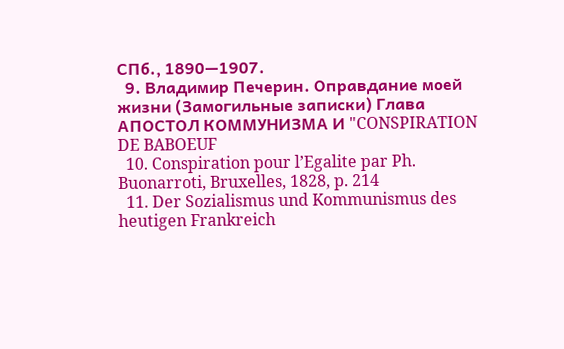СПб., 1890—1907.
  9. Владимир Печерин. Оправдание моей жизни (Замогильные записки) Глава АПОСТОЛ КОММУНИЗМА И "CONSPIRATION DE BABOEUF
  10. Conspiration pour l’Egalite par Ph. Buonarroti, Bruxelles, 1828, p. 214
  11. Der Sozialismus und Kommunismus des heutigen Frankreich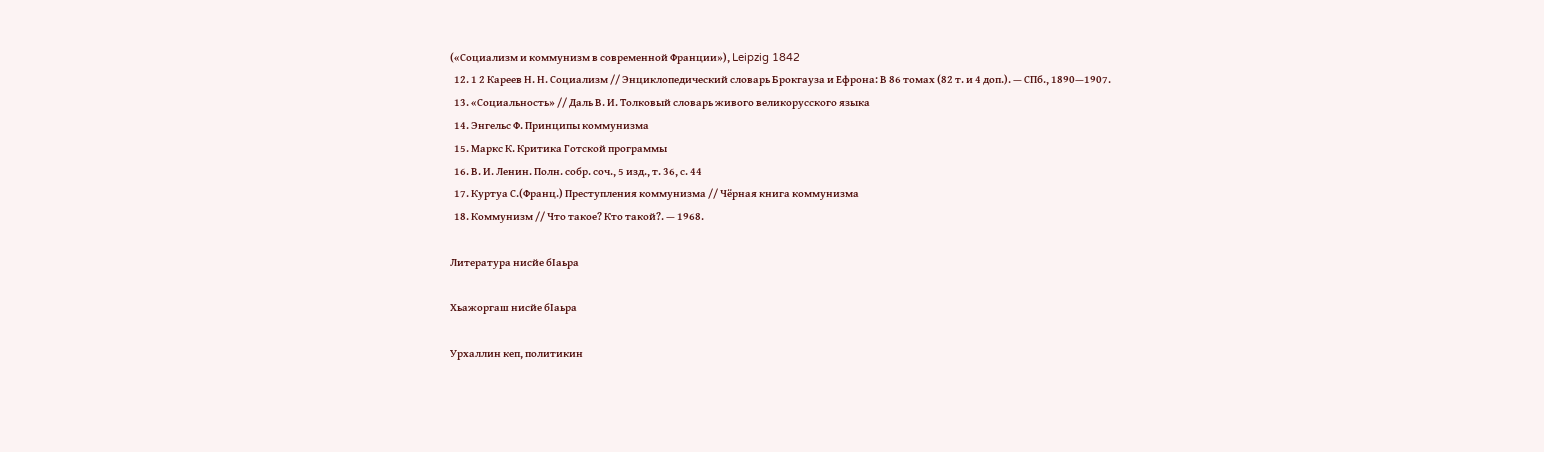(«Социализм и коммунизм в современной Франции»), Leipzig 1842
  12. 1 2 Кареев Н. Н. Социализм // Энциклопедический словарь Брокгауза и Ефрона: В 86 томах (82 т. и 4 доп.). — СПб., 1890—1907.
  13. «Социальность» // Даль В. И. Толковый словарь живого великорусского языка
  14. Энгельс Ф. Принципы коммунизма
  15. Маркс К. Критика Готской программы
  16. В. И. Ленин. Полн. собр. соч., 5 изд., т. 36, с. 44
  17. Куртуа С.(Франц.) Преступления коммунизма // Чёрная книга коммунизма
  18. Коммунизм // Что такое? Кто такой?. — 1968.

Литература нисйе бӀаьра

Хьажоргаш нисйе бӀаьра

Урхаллин кеп, политикин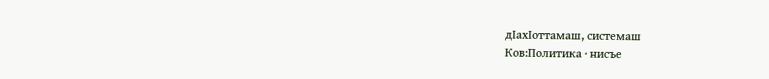дӀахӀоттамаш, системаш
Ков:Политика · нисъе